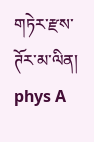གཏེར་རྫས་ཊོར་མ་ལིན།
phys A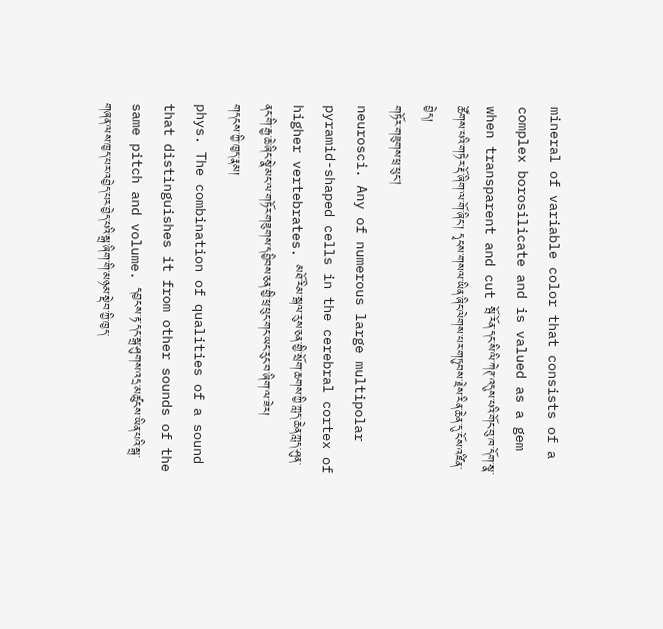mineral of variable color that consists of a complex borosilicate and is valued as a gem when transparent and cut སྦོ་རོན་དང་སི་ལི་ཀེཊ་འདུས་པའི་གོང་བུ་ཁ་དོག་སྣ་ཚོགས་པའི་གཏེར་རྡོ་ཞིག་ལ་གོ་ཞིང་། དྭངས་གསལ་ཡིན་ཞིང་ལེགས་པར་གཏུབས་རྗེས་རིན་ཆེན་དུ་ངོས་འཛིན་བྱེད།
གཏོར་གཟུགས་ཕྲ་ཕུང།
neurosci. Any of numerous large multipolar pyramid-shaped cells in the cerebral cortex of higher vertebrates. མཐོ་རིམ་སྒལ་རུས་ཅན་གྱི་སྲོག་ཆགས་ཀྱི་ཀླད་ཆེན་ཀླད་ཤུན་ནང་གི་རྒྱ་ཆེ་ཞིང་སྣེ་མང་ལ་གཏོར་གཟུགས་དབྱིབས་ཅན་གྱི་ཕྲ་ཕུང་གང་ཡང་རུང་བ་ཞིག་ལ་ཟེར།
གདངས་ཀྱི་ཁྱད་རྣམ།
phys. The combination of qualities of a sound that distinguishes it from other sounds of the same pitch and volume. དབྱངས་རྟ་དང་སྒྲ་ཤུགས་འདྲ་མཚུངས་ཡིན་པའི་སྒྲ་གཞན་ལས་ཁྱད་པར་འབྱེད་པར་བྱེད་པའི་སྒྲ་ཞིག་གི་མཉམ་སྡེབ་ཀྱི་ཁྱད་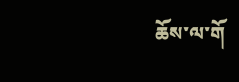ཆོས་ལ་གོ